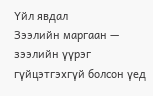Үйл явдал
Зээлийн маргаан — зээлийн үүрэг гүйцэтгэхгүй болсон үед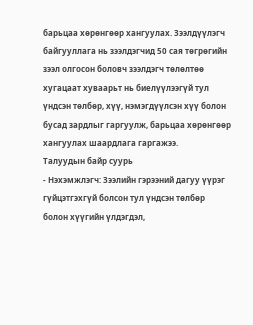барьцаа хөрөнгөөр хангуулах. Зээлдүүлэгч байгууллага нь зээлдэгчид 50 сая төгрөгийн зээл олгосон боловч зээлдэгч төлөлтөө хугацаат хуваарьт нь биелүүлээгүй тул үндсэн төлбөр, хүү, нэмэгдүүлсэн хүү болон бусад зардлыг гаргуулж, барьцаа хөрөнгөөр хангуулах шаардлага гаргажээ.
Талуудын байр суурь
- Нэхэмжлэгч: Зээлийн гэрээний дагуу үүрэг гүйцэтгэхгүй болсон тул үндсэн төлбөр болон хүүгийн үлдэгдэл,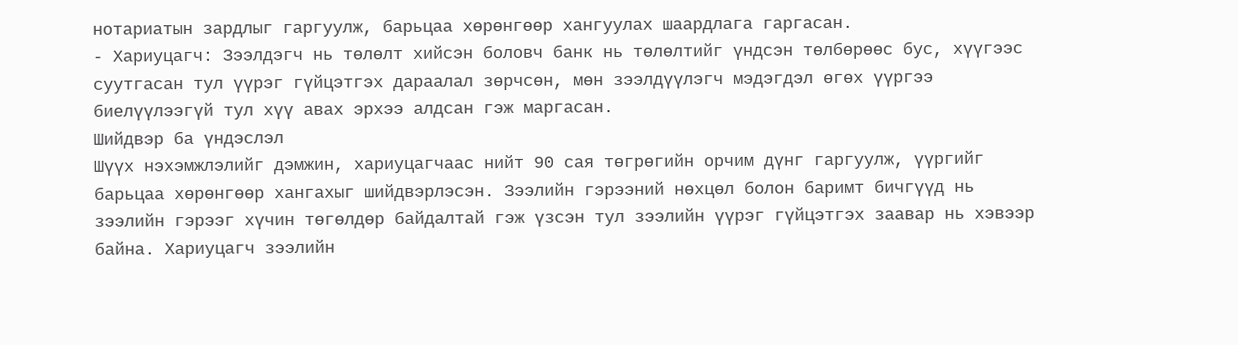нотариатын зардлыг гаргуулж, барьцаа хөрөнгөөр хангуулах шаардлага гаргасан.
- Хариуцагч: Зээлдэгч нь төлөлт хийсэн боловч банк нь төлөлтийг үндсэн төлбөрөөс бус, хүүгээс суутгасан тул үүрэг гүйцэтгэх дараалал зөрчсөн, мөн зээлдүүлэгч мэдэгдэл өгөх үүргээ биелүүлээгүй тул хүү авах эрхээ алдсан гэж маргасан.
Шийдвэр ба үндэслэл
Шүүх нэхэмжлэлийг дэмжин, хариуцагчаас нийт 90 сая төгрөгийн орчим дүнг гаргуулж, үүргийг барьцаа хөрөнгөөр хангахыг шийдвэрлэсэн. Зээлийн гэрээний нөхцөл болон баримт бичгүүд нь зээлийн гэрээг хүчин төгөлдөр байдалтай гэж үзсэн тул зээлийн үүрэг гүйцэтгэх заавар нь хэвээр байна. Хариуцагч зээлийн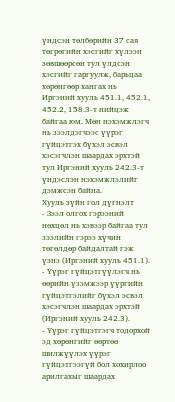үндсэн төлбөрийн 37 сая төгрөгийн хэсгийг хүлээн зөвшөөрсөн тул үлдсэн хэсгийг гаргуулж, барьцаа хөрөнгөөр хангах нь Иргэний хууль 451.1, 452.1, 452.2, 158.3-т нийцэж байгаа юм. Мөн нэхэмжлэгч нь зээлдэгчээс үүрэг гүйцэтгэх бүхэл эсвэл хэсэгчлэн шаардах эрхтэй тул Иргэний хууль 242.3-т үндэслэн нэхэмжлэлийг дэмжсэн байна.
Хууль зүйн гол дүгнэлт
- Зээл олгох гэрээний нөхцөл нь хэвээр байгаа тул зээлийн гэрээ хүчин төгөлдөр байдалтай гэж үзнэ (Иргэний хууль 451.1).
- Үүрэг гүйцэтгүүлэгч нь өөрийн үзэмжээр үүргийн гүйцэтгэлийг бүхэл эсвэл хэсэгчлэн шаардах эрхтэй (Иргэний хууль 242.3).
- Үүрэг гүйцэтгэгч тодорхой эд хөрөнгийг өөртөө шилжүүлэх үүрэг гүйцэтгээгүй бол хохирлоо арилгахыг шаардах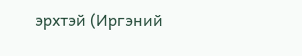эрхтэй (Иргэний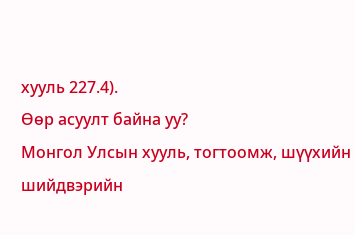хууль 227.4).
Өөр асуулт байна уу?
Монгол Улсын хууль, тогтоомж, шүүхийн шийдвэрийн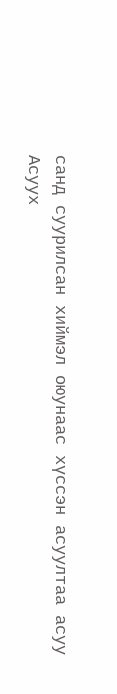санд суурилсан хиймэл оюунаас хүссэн асуултаа асуу
Асуух